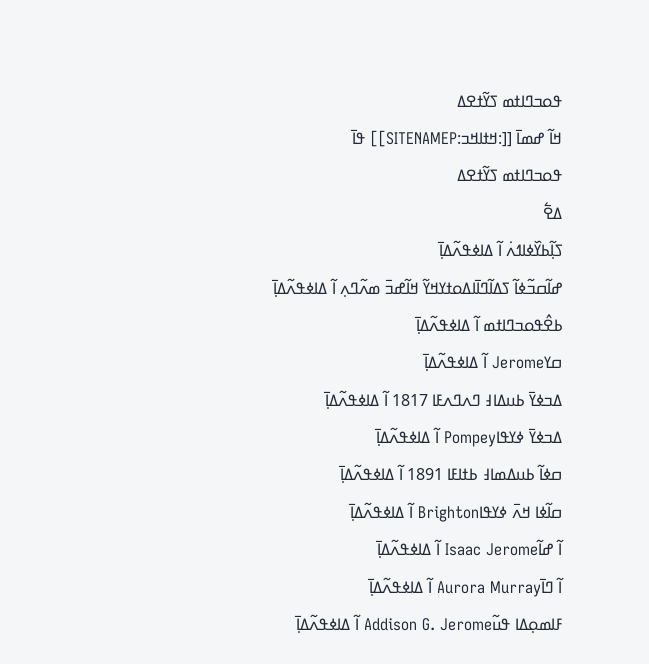ߟߋߏߣߊߙߘ ߖߌ߬ߙߐߡ
ߞߊ߬ ߝߘߊ߫ [[:ߞߙߊߞߏ:SITENAMEP]] ߟߊ߫
ߟߋߏߣߊߙߘ ߖߌ߬ߙߐߡ
ߡߐ߱
ߖߊ߲߬ߕߌ߰ߦߊߗߍ߭ ߊ߬ ߡߊߦߟߍ߬ߡߊ߲߫
ߝߊ߬ߛߏ߬ߦߊ߬ ߖߡߊ߬ߣߊ߫ߊߡߋߙߌߞߌ߬ ߞߊ߬ߝߏ߫ ߘߍ߬ߣߍ߲ ߊ߬ ߡߊߦߟߍ߬ߡߊ߲߫
ߕߐ߮ߟߋߏߣߊߙߘ ߊ߬ ߡߊߦߟߍ߬ߡߊ߲߫
ߛߌJerome ߊ߬ ߡߊߦߟߍ߬ߡߊ߲߫
ߡߏߦߌ߫ ߕߎߡߊ߃ ߣߍߣߍߓߊ 1817 ߊ߬ ߡߊߦߟߍ߬ߡߊ߲߫
ߡߏߦߌ߫ ߦߌߟߊPompey ߊ߬ ߡߊߦߟߍ߬ߡߊ߲߫
ߛߦߊ߬ ߕߎߡߘߊ߃ ߕߙߊߓߊ 1891 ߊ߬ ߡߊߦߟߍ߬ߡߊ߲߫
ߛߊ߬ߦߊ ߞߍ߫ ߦߌߟߊBrighton ߊ߬ ߡߊߦߟߍ߬ߡߊ߲߫
ߊ߬ ߝߊ߬Isaac Jerome ߊ߬ ߡߊߦߟߍ߬ߡߊ߲߫
ߊ߬ ߣߊ߫Aurora Murray ߊ߬ ߡߊߦߟߍ߬ߡߊ߲߫
ߓߊߘߋ߲ߡߊ ߟߎ߬Addison G. Jerome ߊ߬ ߡߊߦߟߍ߬ߡߊ߲߫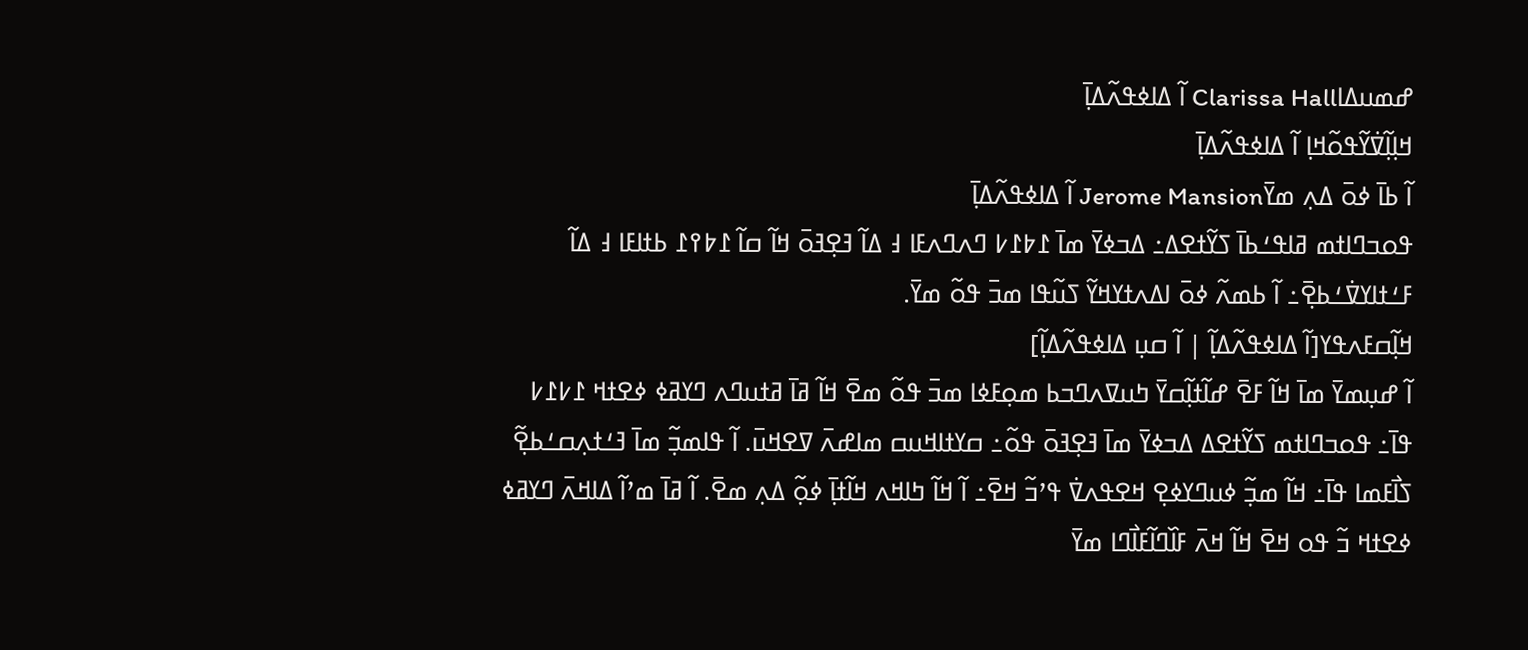ߝߘߎߡߊClarissa Hall ߊ߬ ߡߊߦߟߍ߬ߡߊ߲߫
ߞߊ߲ߊ߲߬ߜ߭ߌ߬ߟߋ߬ߞߊ߲ ߊ߬ ߡߊߦߟߍ߬ߡߊ߲߫
ߊ߬ ߕߊ߫ ߦߋ߫ ߡߍ߲ ߘߌ߫Jerome Mansion ߊ߬ ߡߊߦߟߍ߬ߡߊ߲߫
ߟߋߏߣߊߙߘ ߥߊߟߑߕߊ߫ ߖߌ߬ߙߐߡ߸ ߡߏߦߌ߫ ߘߊ߫ ߁߈߁߇ ߣߍߣߍߓߊ ߃ ߡߊ߬ ߔߐ߲ߔߋ߫ ߞߊ߬ ߛߊ߬ ߁߈߉߁ ߕߙߊߓߊ ߃ ߡߊ߬ ߓߑߙߊߌߜ߭ߑߕߐ߲߫߸ ߊ߬ ߕߘߍ߬ ߦߋ߫ ߊߡߍߙߌߞߌ߬ ߖߎ߬ߟߊ ߘߏ߫ ߟߋ߬ ߘߌ߫.
ߞߊ߲߬ߛߓߍߟߌ[ߊ߬ ߡߊߦߟߍ߬ߡߊ߲߬ | ߊ߬ ߛߎ߲ ߡߊߦߟߍ߬ߡߊ߲߬]
ߊ߬ ߝߎ߲ߘߌ߫ ߘߊ߫ ߞߊ߬ ߓߐ߫ ߝߊ߬ߙߊ߲߬ߛߌ߫ ߤߎߜߍߣߏߕ ߘߋ߲ߓߦߊ ߘߏ߫ ߟߋ߬ ߘߐ߫ ߞߊ߬ ߥߊ߫ ߥߙߎߣߍ ߣߌߥߦ ߦߐߙߞ ߁߇߁߇ ߟߊ߫߸ ߟߋߏߣߊߙߘ ߖߌ߬ߙߐߡ ߡߏߦߌ߫ ߘߊ߫ ߔߐ߲ߔߋ߫ ߟߋ߬߸ ߛߌߙߊߞߎߛ ߘߊߝߍ߫ ߜߐߞߎ߫. ߊ߬ ߟߊߘߏ߲߬ ߘߊ߫ ߔߑߙߍ߲ߛߑߕߐ߲߬ ߖߊ߯ߓߘߊ ߟߊ߫߸ ߞߊ߬ ߘߏ߲߬ ߦߎߣߌߦߐ߲ ߞߐߟߍߜ߭ ߟߴߏ߬ ߞߐ߫߸ ߊ߬ ߞߊ߬ ߤߊߞߍ ߞߊ߬ߙߊ߲߫ ߦߋ߲߬ ߡߍ߲ ߘߐ߫. ߊ߬ ߥߊ߫ ߘߴߊ߬ ߡߊߞߍ߫ ߣߌߥߦ ߦߐߙߞ ߏ߬ ߟߋ ߞߐ߫ ߞߊ߬ ߞߍ߫ ߓߊ߰ߣߊ߬ߓߊ߯ߣߊ ߘߌ߫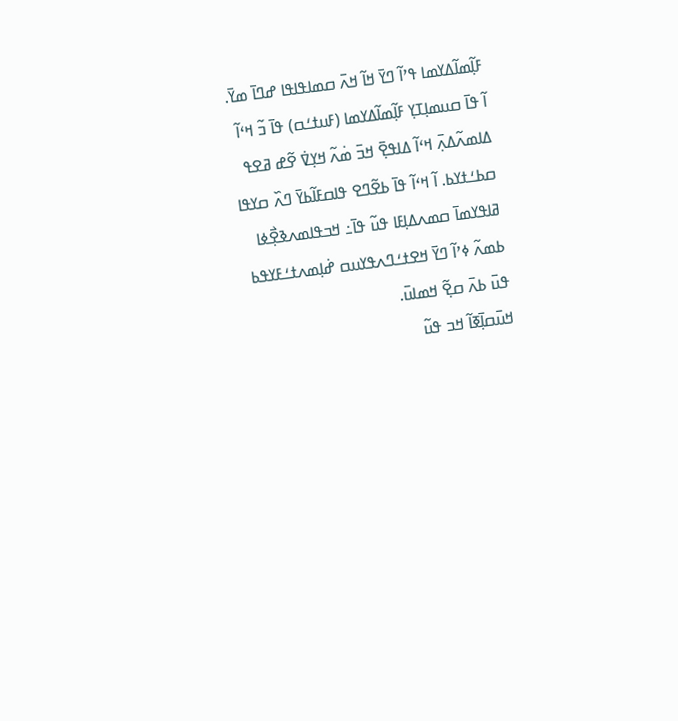ߓߊ߲߬ߘߊ߬ߡߌߘߊ ߟߴߊ߬ ߣߌ߫ ߞߊ߬ ߞߍ߫ ߛߘߊߟߊߟߊ ߝߣߊ߫ ߘߌ߫.
ߊ߬ ߟߊ߫ ߛߎߘߊ߲ߠߌ߲ ߓߊ߲߬ߘߊ߬ߡߌߘߊ (ߓߎߙߑߛ) ߟߊ߫ ߏ߬ ߞߵߊ߬ ߡߊߘߍ߬ߡߍ߲߫ ߞߵߊ߬ ߡߊߟߐ߲߫ ߞߏ߫ ߘ߭ߍ߬ ߞߌ߲ߜ߭ ߐ߬ߝ ߥߐߟ ߛߕߑߙߌߕ. ߊ߬ ߞߵߊ߬ ߟߊ߫ ߕߐ߬ߣߐ ߟߊߛߓߊ߬ߕߌ߫ ߣߍ߰ ߛߌߟߊ ߥߊߟߌߘߊ߫ ߛߘߍߡߊ߲ߓߊ ߟߎ߬ ߟߊ߫߸ ߞߏߟߊߘߍߢߐ߲߯ߦߊ ߕߘߍ߬ ߦߴߊ߬ ߣߌ߫ ߞߐߙߑߣߍߟߌߎߛ ߝ߭ߊ߲ߘߍߙߑߓߌߟߕ ߟߎ߫ ߕߍ߫ ߛߐ߲߬ ߞߘߊߎ߫.
ߞߎ߫ߛߊ߲߫ߧߊ߬ ߞߏ ߟߎ߬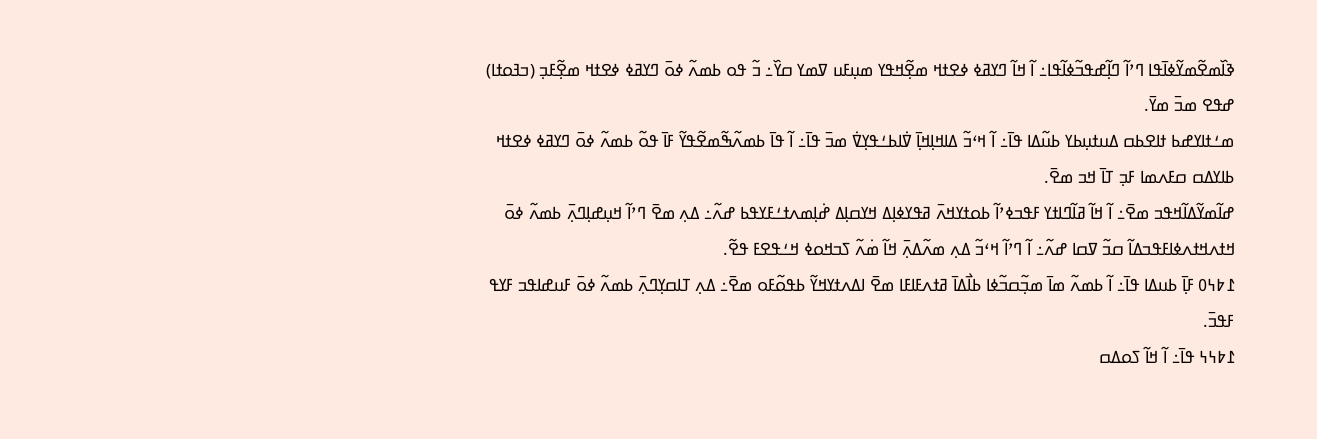ߢߊ߰ߘߐ߬ߘߌ߬ߦߊ߫ߟߊ ߣߴߊ߬ ߣߊ߲߬ߝߟߏ߬ߦߊ߬ߟߊ߸ ߊ߬ ߞߊ߬ ߣߌߥߦ ߦߐߙߞ ߘߐ߲߬ߞߟߌ ߘߎ߲ߓߎ ߜߘߌ ߛߌ߰߸ ߏ߬ ߟߋ ߕߘߍ߬ ߦߋ߫ ߣߌߥߦ ߦߐߙߞ ߘߐ߲߬ߓߏ߲ (ߏߔߋߙߊ) ߝߟߐ ߘߏ߫ ߘߌ߫.
ߘߑߙߊߌߝߕ ߙߊߐߕߛ ߡߎߙߎ߲ߕߌ ߕߎ߬ߡߊ ߟߊ߫߸ ߊ߬ ߞߵߏ߬ ߡߊߞߊ߲ߞߊ߲߫ ߜ߭ߊߕߑߟߌ߲ߜ߭ ߘߏ߫ ߟߊ߫߸ ߊ߬ ߟߊ߫ ߕߘߍ߬ߒ߬ߘߐ߬ߟߌ߬ ߓߊ߫ ߟߋ߬ ߕߘߍ߬ ߦߋ߫ ߣߌߥߦ ߦߐߙߞ ߕߊߌߡߛ ߛߓߍߘߊ ߓߏ߲ ߠߊ߫ ߞߏ ߘߐ߫.
ߝߊ߬ߘߌ߬ߡߊ߬ߞߟߏ ߘߐ߫߸ ߊ߬ ߞߊ߬ ߥߊ߬ߣߊߙߌ ߓߟߏߦߴߊ߬ ߕߋߙߌߞߍ߫ ߥߟߌߦߊ߲ߡ ߞߌߛߊ߲ߡ ߝ߭ߊ߲ߘߍߙߑߓߌߟߕ ߝߍ߬߸ ߡߍ߲ ߘߐ߫ ߣߴߊ߬ ߞߎ߲ߝߊ߲ߣߍ߲߫ ߕߘߍ߬ ߦߋ߫ ߞߙߍߞߙߍߦߊߓߟߏߡߊ߬ ߛߏ߬ ߜߛߊ ߝߍ߬߸ ߊ߬ ߣߴߊ߬ ߞߵߏ߬ ߡߍ߲ ߘߍ߬ߡߍ߲߫ ߞߊ߬ ߘ߭ߍ߬ ߖߏߞߋߦ ߞߑߟߐߓ ߟߐ߬.
߁߈߆߀ ߓߊ߲߫ ߕߎߡߊ ߟߊ߫߸ ߊ߬ ߕߘߍ߬ ߘߊ߫ ߘߏ߲߬ߛߏ߬ߦߊ ߕߊ߯ߡߊ߫ ߥߙߍߓߊߓߊ ߘߐ߫ ߊߡߍߙߌߞߌ߬ ߕߟߋ߬ߓߋ ߘߐ߫߸ ߡߍ߲ ߠߊߛߌ߲ߣߍ߲߫ ߕߘߍ߬ ߦߋ߫ ߓߎߝߊߟߏ ߓߌߟ ߓߟߏ߫.
߁߈߆߆ ߟߊ߫߸ ߊ߬ ߞߊ߬ ߖߋߡߛ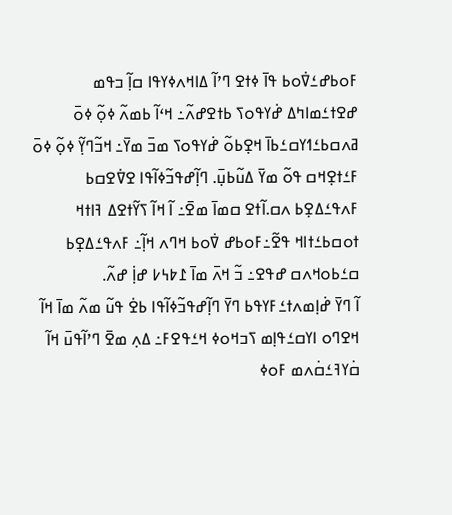ߓߋߕߝߑߜ߭ߋߕ ߟߊ߫ ߦߙߐ ߣߴߊ߬ ߡߊߞߍߦߌߟߊ ߛߊ߲߬ ߏߟߘ ߝߐߙߑߘߊߤߡ ߝ߭ߌߟߋߖ ߕߙߐߝߍ߬߸ ߞߵߊ߬ ߕߘߍ߬ ߦߋ߲߬ ߦߋ߫ ߥߍߛߕߑߗߌߛߑߕߊ߫ ߞߐ߲ߕߋ߬ ߝ߭ߌߟߋߖ ߘߏ߫ ߘߌ߫߸ ߞߏ߬ߣߌ߲߬ ߦߋ߲߬ ߦߋ߫ ߓߑߙߐ߲ߞߛ ߟߋ߬ ߘߌ߫ ߡߎ߬ߕߎ߲߫. ߣߊ߲߬ߝߟߏ߬ߦߊ߬ߟߊ ߐߜ߭ߐߛߕ ߓߍߟߑߡߐ߲ߕ ߍߛ.ߊ߬ߙߐ ߛߘߊ߫ ߘߐ߫߸ ߊ߬ ߞߊ߬ ߖߌ߬ߙߐߡ ߔߊߙߞ ߙߋߛߕߑߙߊߞ ߟߐ߬߸ߓߋߕߝ ߜ߭ߋߕ ߞߣߍ ߞߊ߲߬߸ ߓߍߟߑߡߐ߲ߕ ߛߑߕߋߞߍߛ ߝߟߐ߸ ߏ߬ ߞߍ߫ ߘߊ߫ ߁߈߆߇ ߝߊ߲߭ ߝߍ߬.
ߊ߬ ߣߌ߫ ߝ߭ߊ߲ߘߍߙߑߓߌߟߕ ߣߌ߫ ߣߊ߲߬ߝߟߏ߬ߦߊ߬ߟߊ ߕߐ߭ ߟߎ߬ ߘߍ߬ ߘߊ߫ ߞߊ߬ ߞߐߣߋ ߊߌߛߑߟߊ߲ߘ ߖߏߞߋߦ ߞߑߟߐߓ߸ ߡߍ߲ ߘߐ߫ ߣߴߊ߬ߟߎ߫ ߞߊ߬ ߛ߭ߌߔߑߛ߭ߍߘ ߓߋߦ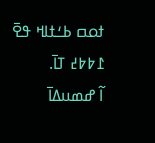ߙߋߛ ߕߑߙߊߞ ߟߐ߫ ߁߈߈߄ ߠߊ߫.
ߊ߬ ߝߘߎߡߊ߫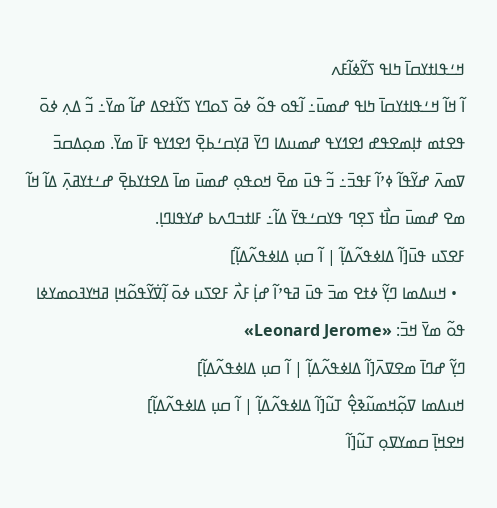ߞߑߟߊߙߌߛߊ߫ ߤߊߟ ߖߌ߬ߦߊ߬ߓߍ
ߊ߬ ߞߊ߬ ߞߑߟߊߙߌߛߊ߫ ߤߊߟ ߝߘߎ߫߸ ߊ߬ߟߋ ߟߋ߬ ߦߋ߫ ߖߋߣߌ ߖߌ߬ߙߐߡ ߝߊ߬ ߘߌ߫߸ ߏ߬ ߡߍ߲ ߦߋ߫ ߟߐߙߘ ߙߊ߲ߘߐߟߝ ߗߐߗߌߟ ߝߘߎߡߊ ߣߌ߫ ߥߌ߲ߛߑߕߐ߲߫ ߗߐߗߌߟ ߓߊ߫ ߘߌ߫. ߘߋ߲ߡߛߏ߫ ߜߘߍ߫ ߝߌ߬ߟߊ߬ ߦߴߊ߬ ߓߟߏ߫߸ ߏ߬ ߟߎ߫ ߘߐ߫ ߞߋߟߋ߲ ߝߘߎ߫ ߘߊ߫ ߡߐߙߌߕߐ߲߫ ߝߑߙߌߥߍ߲߫ ߡߊ߬ ߞߊ߬ ߘߐ ߝߘߎ߫ ߛߊ߯ߙ ߖߐ߲ߣ ߟߌߛߑߟߌ߫ ߡߊ߬߸ ߓߊߙߏߣߍߕ ߝߌߟߊߣߊ߲.
ߓߐߖߎ ߟߎ߫[ߊ߬ ߡߊߦߟߍ߬ߡߊ߲߬ | ߊ߬ ߛߎ߲ ߡߊߦߟߍ߬ߡߊ߲߬]
  • ߞߎߡߘߊ ߣߌ߲߬ ߦߙߐ ߘߏ߫ ߟߎ߫ ߥߟߴߊ߬ ߝߊ߲߭ ߓߍ߯ ߓߐߖߎ ߦߋ߫ ߊ߲߬ߜ߭ߌ߬ߟߋ߬ߞߊ߲ ߥߞߌߔߋߘߌߦߊ ߟߋ߬ ߘߌ߫ ߞߏ߫: «Leonard Jerome»
ߣߌ߲߬ ߝߣߊ߫ ߘߐߜߍ߫[ߊ߬ ߡߊߦߟߍ߬ߡߊ߲߬ | ߊ߬ ߛߎ߲ ߡߊߦߟߍ߬ߡߊ߲߬]
ߞߎߡߘߊ ߜߋ߲߬ߞߘߎ߬ߢߐ߲߮ ߠߎ߬[ߊ߬ ߡߊߦߟߍ߬ߡߊ߲߬ | ߊ߬ ߛߎ߲ ߡߊߦߟߍ߬ߡߊ߲߬]
ߞߐߞߊ߲߫ ߛߘߌߜߋ߲ ߠߎ߬[ߊ߬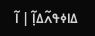ߡߊߦߟߍ߬ߡߊ߲߬ | ߊ߬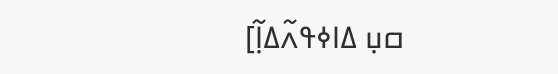ߛߎ߲ ߡߊߦߟߍ߬ߡߊ߲߬]